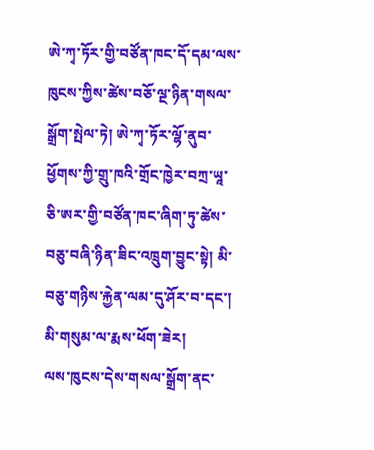ཨེ་ཀྭ་ཏོར་གྱི་བཙོན་ཁང་དོ་དམ་ལས་ཁུངས་ཀྱིས་ཚེས་བཅོ་ལྔ་ཉིན་གསལ་སྒྲོག་སྤེལ་ཏེ། ཨེ་ཀྭ་ཏོར་ལྷོ་ནུབ་ཕྱོགས་ཀྱི་གྲུ་ཁའི་གྲོང་ཁྱེར་བཀྲ་ཡཱ་ཅི་ཨར་གྱི་བཙོན་ཁང་ཞིག་ཏུ་ཚེས་བཅུ་བཞི་ཉིན་ཟིང་འཁྲུག་བྱུང་སྟེ། མི་བཅུ་གཉིས་རྐྱེན་ལམ་དུ་ཤོར་བ་དང་། མི་གསུམ་ལ་རྨས་ཕོག་ཟེར།
ལས་ཁུངས་དེས་གསལ་སྒྲོག་ནང་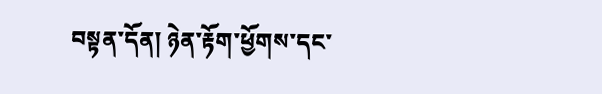བསྟན་དོན། ཉེན་རྟོག་ཕྱོགས་དང་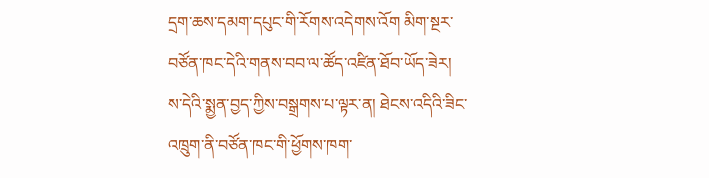དྲག་ཆས་དམག་དཔུང་གི་རོགས་འདེགས་འོག མིག་སྔར་བཙོན་ཁང་དེའི་གནས་བབ་ལ་ཚོད་འཛིན་ཐོབ་ཡོད་ཟེར།
ས་དེའི་སྨྱན་བྱད་ཀྱིས་བསྒྲགས་པ་ལྟར་ན། ཐེངས་འདིའི་ཟིང་འཁྲུག་ནི་བཙོན་ཁང་གི་ཕྱོགས་ཁག་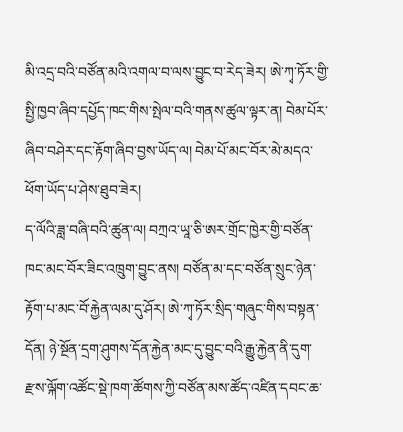མི་འདྲ་བའི་བཙོན་མའི་འགལ་བ་ལས་བྱུང་བ་རེད་ཟེར། ཨེ་ཀྭ་ཏོར་གྱི་སྤྱི་ཁྱབ་ཞིབ་དཔྱོད་ཁང་གིས་སྤེལ་བའི་གནས་ཚུལ་ལྟར་ན། བེམ་པོར་ཞིབ་བཤེར་དང་རྟོག་ཞིབ་བྱས་ཡོད་ལ། བེམ་པོ་མང་བོར་མེ་མདའ་ཕོག་ཡོད་པ་ཤེས་ཐུབ་ཟེར།
ད་ལོའི་ཟླ་བཞི་བའི་ཚུན་ལ། བཀྲའ་ཡཱ་ཅི་ཨར་གྲོང་ཁྱེར་གྱི་བཙོན་ཁང་མང་བོར་ཟིང་འཁྲུག་བྱུང་ནས། བཙོན་མ་དང་བཙོན་སྲུང་ཉེན་རྟོག་པ་མང་བོ་རྐྱེན་ལམ་དུ་ཤོར། ཨེ་ཀྭ་ཏོར་སྲིད་གཞུང་གིས་བསྟན་དོན། ཉེ་སྔོན་དྲག་ཤུགས་དོན་རྐྱེན་མང་དུ་བྱུང་བའི་རྒྱུ་རྐྱེན་ནི་དུག་རྫས་ལྐོག་འཚོང་སྡེ་ཁག་ཚོགས་ཀྱི་བཙོན་མས་ཚོད་འཛིན་དབང་ཆ་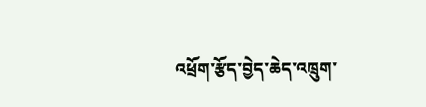འཕྲོག་རྩོད་བྱེད་ཆེད་འཁྲུག་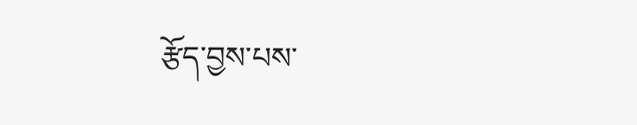རྩོད་བྱས་པས་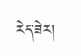རེད་ཟེར།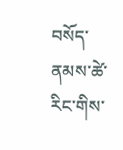བསོད་ནམས་ཚེ་རིང་གིས་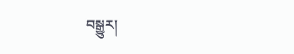བསྒྱུར།